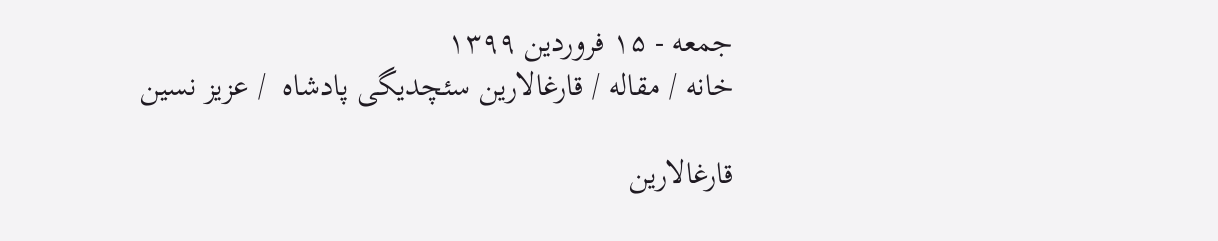جمعه - ۱۵ فروردین ۱۳۹۹
خانه / مقاله / قارغالارین سئچدیگی پادشاه  / عزیز نسین

قارغالارین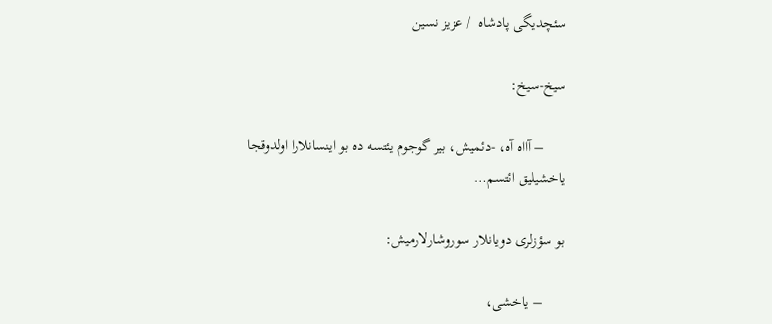سئچدیگی پادشاه  / عزیز نسین

سیخ-سیخ:

      – آااه آه، -دئمیش، بیر گوجوم یئتسه ده بو اینسانلارا اولدوقجا یاخشیلیق ائتسم…

بو سؤزلری دویانلار سوروشارلارمیش:

      – یاخشی،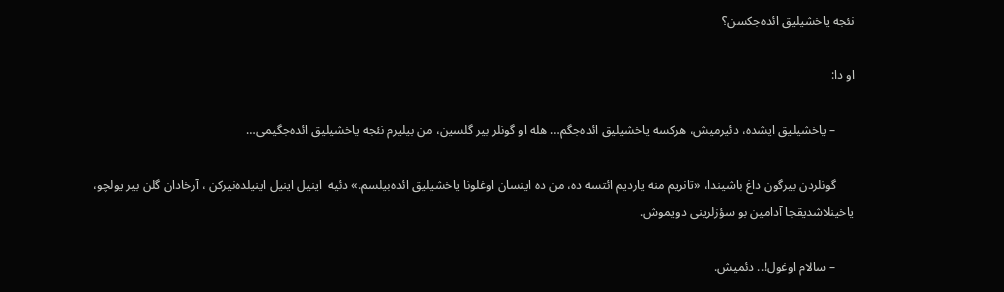نئجه یاخشیلیق ائده‌جکسن؟

او دا:

      – یاخشیلیق ایشده، دئیرمیش، هرکسه یاخشیلیق ائده‌جگم… هله او گونلر بیر گلسین، من بیلیرم نئجه یاخشیلیق ائده‌جگیمی…

      گونلردن بیرگون داغ باشیندا، «تانریم منه یاردیم ائتسه ده، من ده اینسان اوغلونا یاخشیلیق ائده‌بیلسم.» دئیه  اینیل اینیل اینیلده‌نیرکن ، آرخادان گلن بیر یولچو، یاخینلاشدیقجا آدامین بو سؤزلرینی دویموش.

      – سالام اوغول!.. دئمیش.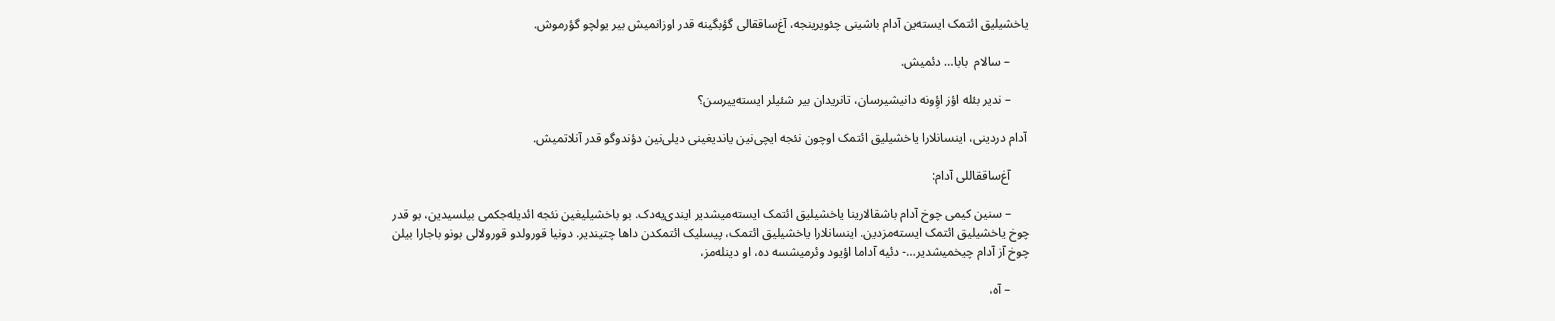یاخشیلیق ائتمک ایسته‌ین آدام باشینی چئویرینجه، آغ‌ساققالی گؤبگینه قدر اوزانمیش بیر یولچو گؤرموش.

      – سالام  بابا… دئمیش.

      – ندیر بئله اؤز اؤِونه دانیشیرسان، تانریدان بیر شئیلر ایسته‌ییرسن؟

 آدام دردینی، اینسانلارا یاخشیلیق ائتمک اوچون نئجه ایچی‌نین یاندیغینی دیلی‌نین دؤندوگو قدر آنلاتمیش.

      آغ‌ساققاللی آدام:

      – سنین کیمی چوخ آدام باشقالارینا یاخشیلیق ائتمک ایسته‌میشدیر ایندی‌یه‌دک. بو باخشیلیغین نئجه ائدیله‌جکمی بیلسیدین، بو قدر چوخ یاخشیلیق ائتمک ایسته‌مزدین. اینسانلارا یاخشیلیق ائتمک، پیسلیک ائتمکدن داها چتیندیر. دونیا قورولدو قورولالی بونو باجارا بیلن چوخ آز آدام چیخمیشدیر…- دئیه آداما اؤیود وئرمیشسه ده، او دینله‌مز،

      – آه،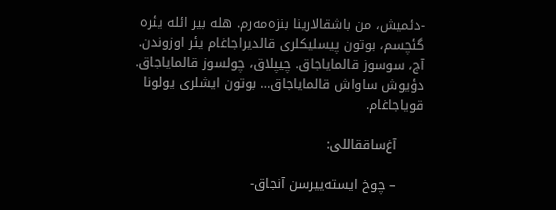-دئمیش، من باشقالارینا بنزه‌مه‌رم. هله بیر ائله یئره گئچسم، بوتون پیسلیکلری قالدیراجاغام یئر اوزوندن. آج، سوسوز قالمایاجاق. چیپلاق، چولسوز قالمایاجاق. دؤیوش ساواش قالمایاجاق… بوتون ایشلری یولونا قویاجاغام.

      آغ‌ساققاللی:

      – چوخ ایسته‌ییرسن آنجاق-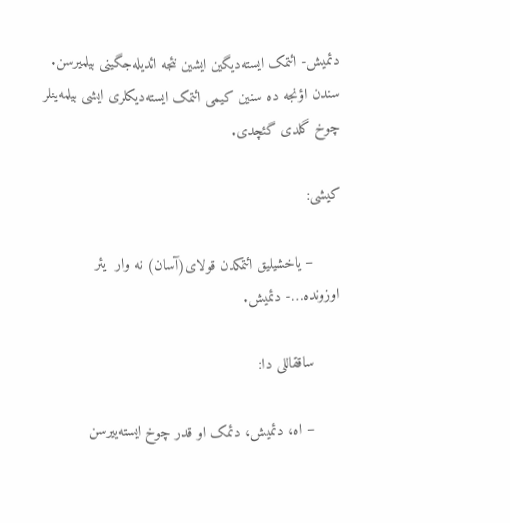دئمیش- ائتمک ایسته‌دیگین ایشین نئجه ائدیله‌جگینی بیلمیرسن. سندن اؤنجه ده سنین کیمی ائتمک ایسته‌دیکلری ایشی بیلمه‌ینلر چوخ گلدی گئچدی.

کیشی:

      – یاخشیلیق ائتمکدن قولای(آسان) نه وار  یئر اوزونده…- دئمیش.

      ساققاللی دا:

      – اه، دئمیش، دئمک او قدر چوخ ایسته‌ییرسن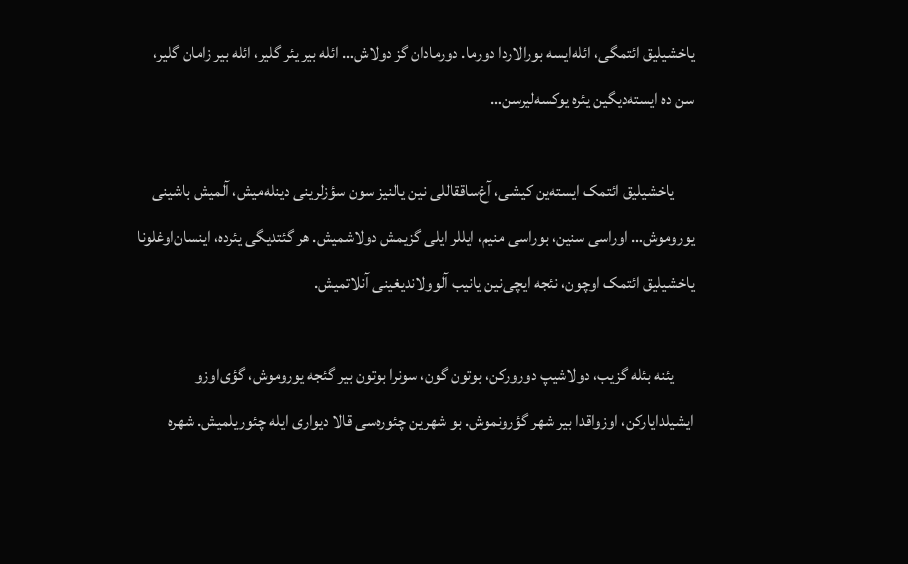یاخشیلیق ائتمگی، ائله‌ایسه بورالاردا دورما. دورمادان گز دولاش… ائله بیر یئر گلیر، ائله بیر زامان گلیر، سن ده ایسته‌دیگین یئره یوکسه‌لیرسن…

      یاخشیلیق ائتمک ایسته‌ین کیشی، آغ‌ساققاللی نین یالنیز سون سؤزلرینی دینله‌میش، آلمیش باشینی یوروموش… اوراسی سنین، بوراسی منیم، ایللر ایلی گزیمش دولاشمیش. هر گئتدیگی یئرده، اینسان‌اوغلونا یاخشیلیق ائتمک اوچون، نئجه ایچی‌نین یانیب آلوولاندیغینی آنلاتمیش.

      یئنه بئله گزیب، دولاشیپ دورورکن، بوتون گون، سونرا بوتون بیر گئجه یوروموش، گؤی‌اوزو ایشیلدایارکن، اوزواقدا بیر شهر گؤرونموش. بو شهرین چئوره‌سی قالا دیواری ایله چئوریلمیش. شهره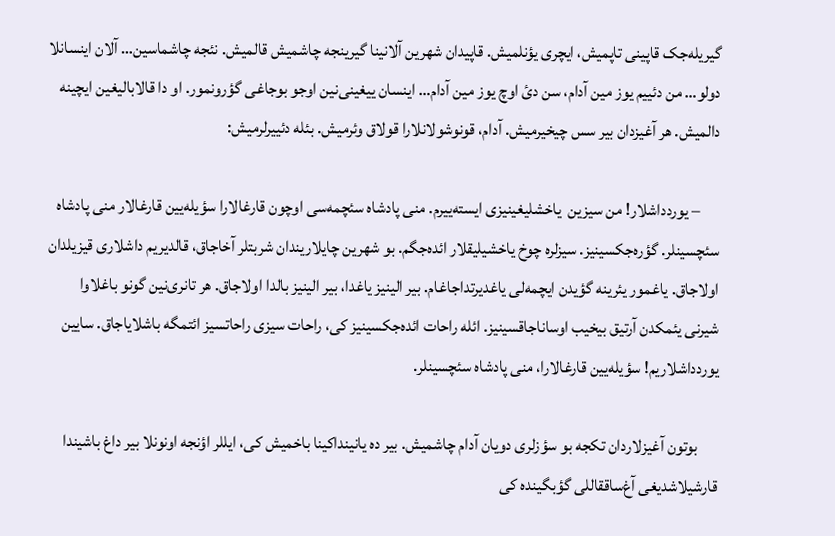گیریله‌جک قاپینی تاپمیش، ایچری یؤنلمیش. قاپیدان شهرین آلانینا گیرینجه چاشمیش قالمیش. نئجه چاشماسین… آلان اینسانلا دولو… من دئییم یوز مین آدام، سن دئ اوچ یوز مین آدام… اینسان ییغینی‌نین اوجو بوجاغی گؤرونمور. او دا قالابالیغین ایچینه دالمیش. هر آغیزدان بیر سس چیخیرمیش. آدام، قونوشولانلارا قولاق وئرمیش. بئله دئییرلرمیش:

      – یوردداشلار! من سیزین  یاخشلیغینیزی ایسته‌ییرم. منی پادشاه سئچمه‌سی اوچون قارغالارا سؤیله‌‌‌یین قارغالار منی پادشاه سئچسینلر. گؤره‌جکسینیز. سیزلره چوخ یاخشیلیقلار ائده‌جگم. بو شهرین چایلاریندان شربتلر آخاجاق، قالدیریم داشلاری قیزیلدان اولاجاق. یاغمور یئرینه گؤیدن ایچمه‌لی یاغدیرتداجاغام. بیر الینیز یاغدا، بیر الینیز بالدا اولاجاق. هر تانری‌نین گونو باغلاوا شیرنی یئمکدن آرتیق بیخیب اوساناجاقسینیز. ائله راحات ائده‌جکسینیز کی، راحات سیزی راحاتسیز ائتمگه باشلایاجاق. سایین یوردداشلاریم! سؤیله‌یین قارغالارا، منی پادشاه سئچسینلر.

      بوتون آغیزلاردان تکجه بو سؤزلری دویان آدام چاشمیش. بیر ده یانینداکینا باخمیش کی، ایللر اؤنجه اونونلا بیر داغ باشیندا قارشیلاشدیغی آغ‌ساققاللی گؤبگینده کی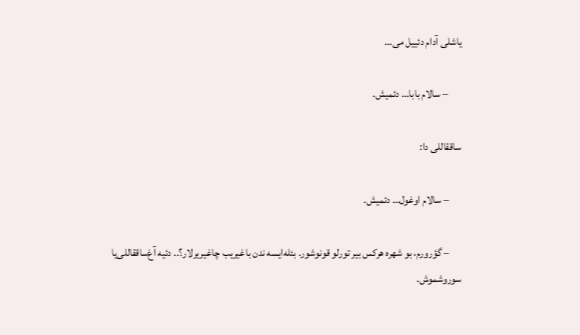یاشلی آدام دئییل می…

      – سالام بابا… دئمیش.

ساققاللی دا:

      – سالام اوغول… دئمیش.

      – گؤرورم، بو شهره هرکس بیر تورلو قونوشور. بئله‌ایسه ندن باغیریب چاغیریرلار؟.. دئیه آغ‌ساققاللی‌یا سوروشموش.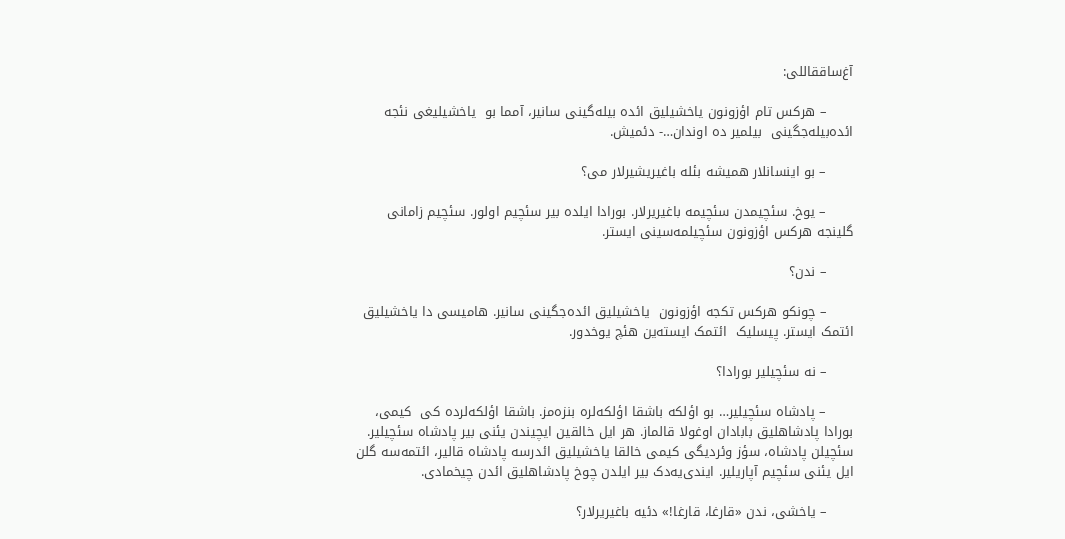آغ‌ساققاللی:

      – هرکس تام اؤزونون یاخشیلیق ائده بیله‌گینی سانیر، آمما بو  یاخشیلیغی نئجه ائده‌بیله‌جگینی  بیلمیر ده اوندان…- دئمیش.

      – بو اینسانلار همیشه بئله باغیریشیرلار می؟

      – یوخ. سئچیمدن سئچیمه باغیریرلار. بورادا ایلده بیر سئچیم اولور. سئچیم زامانی گلینجه هرکس اؤزونون سئچیلمه‌سینی ایستر.

      – ندن؟

      – چونکو هرکس تکجه اؤزونون  یاخشیلیق ائده‌جگینی سانیر. هامیسی دا یاخشیلیق ائتمک ایستر. پیسلیک  ائتمک ایسته‌ین هئچ یوخدور.

      – نه سئچیلیر بورادا؟

      – پادشاه سئچیلیر… بو اؤلکه باشقا اؤلکه‌لره بنزه‌مز. باشقا اؤلکه‌لرده کی  کیمی، بورادا پادشاهلیق بابادان اوغولا قالماز. هر ایل خالقین ایچیندن یئنی بیر پادشاه سئچیلیر. سئچیلن پادشاه، سؤز وئردیگی کیمی خالقا یاخشیلیق ائدرسه پادشاه قالیر، ائتمه‌سه گلن ایل یئنی سئچیم آپاریلیر. ایندی‌یه‌‌دک بیر ایلدن چوخ پادشاهلیق ائدن چیخمادی.

      – یاخشی، ندن «قارغا، قارغا!» دئیه باغیریرلار؟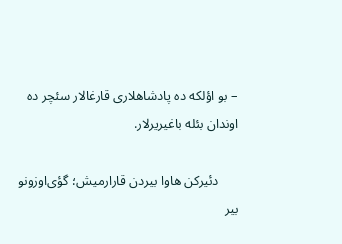– بو اؤلکه ده پادشاهلاری قارغالار سئچر ده اوندان بئله باغیریرلار.

      دئیرکن هاوا بیردن قارارمیش؛ گؤی‌اوزونو بیر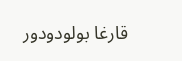قارغا بولودودور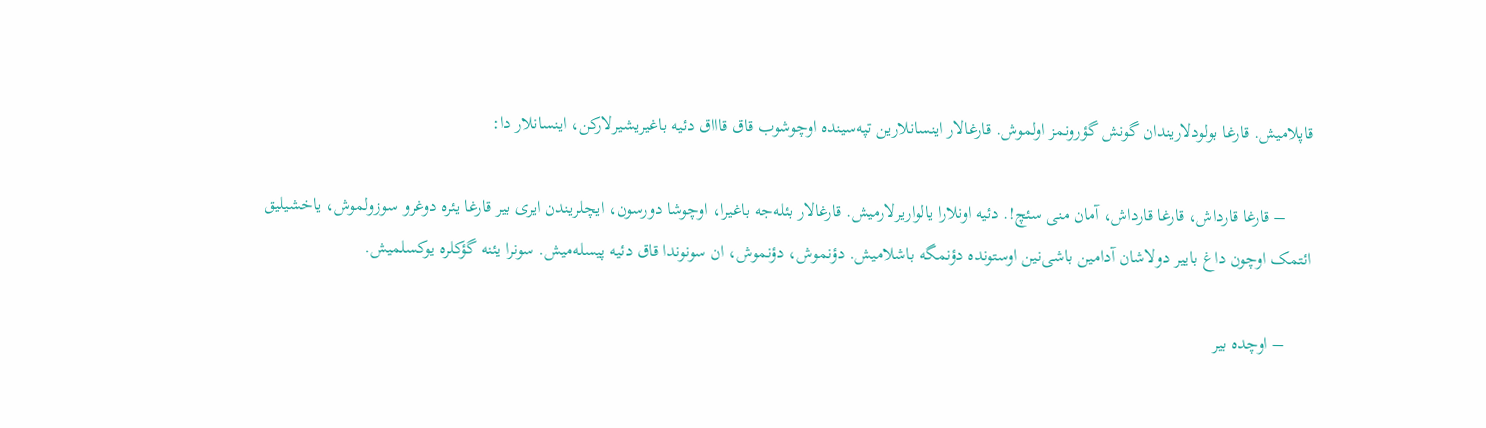قاپلامیش. قارغا بولودلاریندان گونش گؤرونمز اولموش. قارغالار اینسانلارین تپه‌سینده اوچوشوب قاق قاااق دئیه باغیریشیرلارکن، اینسانلار دا:

      – قارغا قارداش، قارغا قارداش، آمان منی سئچ!. دئیه اونلارا یالواریرلارمیش. قارغالار بئله‌جه باغیرا، اوچوشا دورسون، ایچلریندن ایری بیر قارغا یئره دوغرو سوزولموش، یاخشیلیق ائتمک اوچون داغ باییر دولاشان آدامین باشی‌نین اوستونده دؤنمگه باشلامیش. دؤنموش، دؤنموش، ان سونوندا قاق دئیه پیسله‌میش. سونرا یئنه گؤکلره یوکسلمیش.

      – اوچده بیر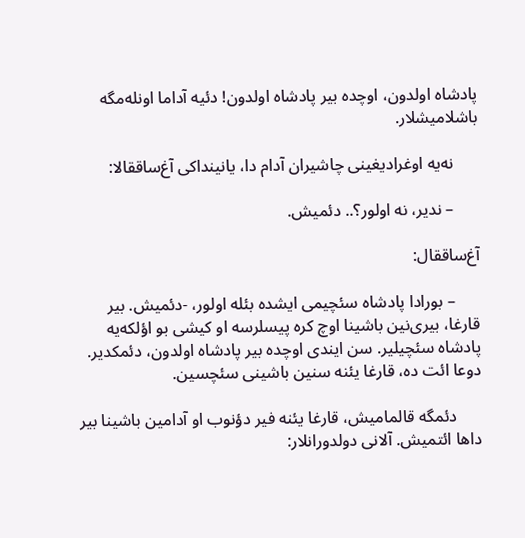پادشاه اولدون، اوچده بیر پادشاه اولدون! دئیه آداما اونله‌مگه باشلامیشلار.

      نه‌یه اوغرادیغینی چاشیران آدام دا، یانینداکی آغ‌ساققالا:

      – ندیر، نه اولور؟.. دئمیش.

آغ‌ساققال:

      – بورادا پادشاه سئچیمی ایشده بئله اولور، -دئمیش. بیر قارغا، بیری‌نین باشینا اوچ کره پیسلرسه او کیشی بو اؤلکه‌یه پادشاه سئچیلیر. سن ایندی اوچده بیر پادشاه اولدون، دئمکدیر. دوعا ائت ده، قارغا یئنه سنین باشینی سئچسین.

      دئمگه قالمامیش، قارغا یئنه فیر دؤنوب او آدامین باشینا بیر داها ائتمیش. آلانی دولدورانلار: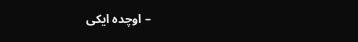– اوچده ایکی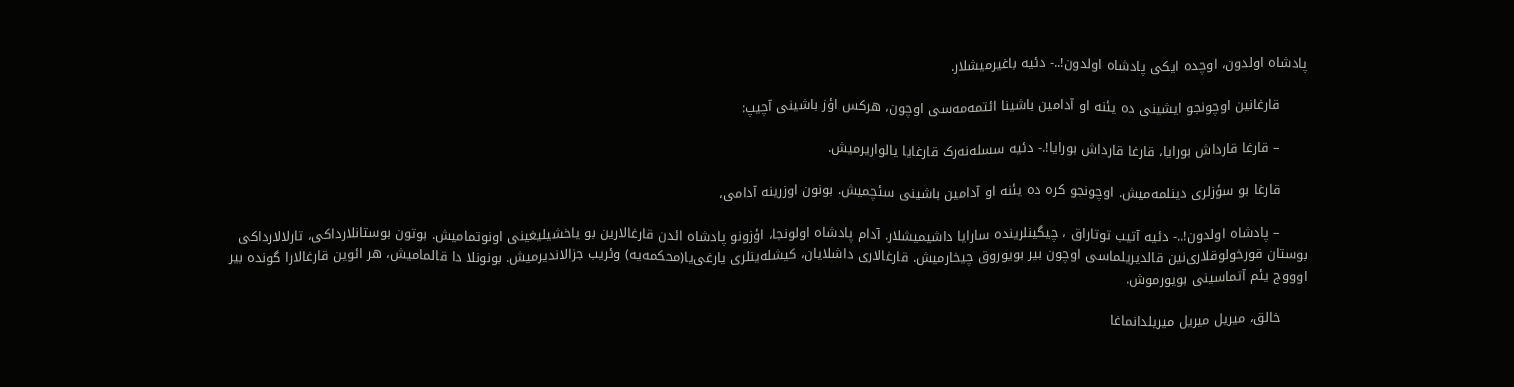پادشاه اولدون، اوچده ایکی پادشاه اولدون!..- دئیه باغیرمیشلار.

      قارغانین اوچونجو ایشینی ده یئنه او آدامین باشینا ائتمه‌مه‌سی اوچون، هرکس اؤز باشینی آچیپ:

      – قارغا قارداش بورایا، قارغا قارداش بورایا!.- دئیه سسله‌نه‌رک قارغایا یالواریرمیش.

      قارغا بو سؤزلری دینلمه‌میش. اوچونجو کره ده یئنه او آدامین باشینی سئچمیش. بونون اوزرینه آدامی،

      – پادشاه اولدون!..- دئیه آتیب توتاراق ، چیگینلرینده سارایا داشیمیشلار. آدام پادشاه اولونجا، اؤزونو پادشاه ائدن قارغالارین بو یاخشیلیغینی اونوتمامیش. بوتون بوستانلارداکی، تارلالارداکی بوستان قورخولوقلاری‌نین قالدیریلماسی اوچون بیر بویوروق چیخارمیش. قارغالاری داشلایان، کیشله‌ینلری یارغی‌یا(محکمه‌یه) وئریب جزالاندیرمیش. بونونلا دا قالمامیش، هر ائوین قارغالارا گونده بیر اوووج یئم آتماسینی بویورموش.

      خالق، میریل میریل میریلدانماغا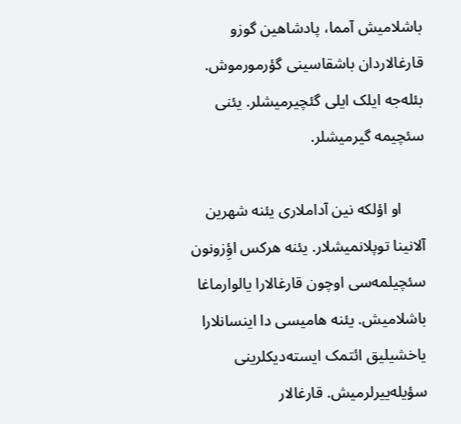باشلامیش آمما، پادشاهین گوزو قارغالاردان باشقاسینی گؤرمورموش. بئله‌جه ایلک ایلی گئچیرمیشلر. یئنی سئچیمه گیرمیشلر.

      او اؤلکه نین آداملاری یئنه شهرین آلانینا توپلانمیشلار. یئنه هرکس اؤِزونون سئچیلمه‌سی اوچون قارغالارا یالوارماغا باشلامیش. یئنه هامیسی دا اینسانلارا یاخشیلیق ائتمک ایسته‌دیکلرینی سؤیله‌ییرلرمیش. قارغالار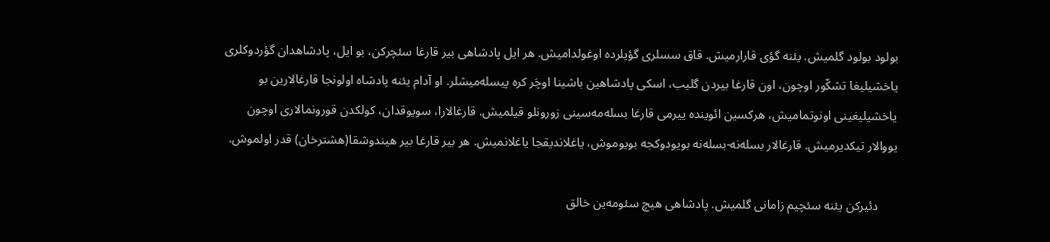بولود بولود گلمیش. یئنه گؤی قارارمیش. قاق سسلری گؤیلرده اوغولدامیش. هر ایل پادشاهی بیر قارغا سئچرکن، بو ایل، پادشاهدان گؤردوکلری یاخشیلیغا تشکّور اوچون، اون قارغا بیردن گلیب، اسکی پادشاهین باشینا اوچَر کره پیسله‌میشلر. او آدام یئنه پادشاه اولونجا قارغالارین بو یاخشیلیغینی اونوتمامیش، هرکسین ائوینده ییرمی قارغا بسله‌مه‌سینی زورونلو قیلمیش. قارغالارا، سویوقدان، کولکدن قورونمالاری اوچون یووالار تیکدیرمیش. قارغالار بسله‌نه-بسله‌نه بویودوکجه بویوموش، یاغلاندیقجا یاغلانمیش. هر بیر قارغا بیر هیندوشقا(هشترخان) قدر اولموش.

      دئیرکن یئنه سئچیم زامانی گلمیش. پادشاهی هیچ سئومه‌ین خالق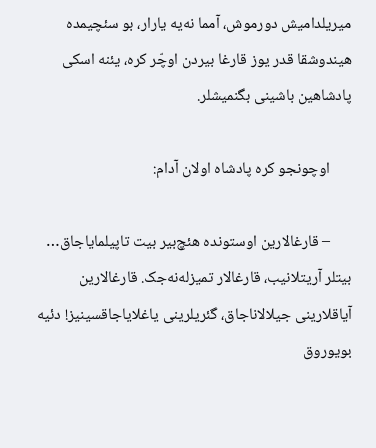میریلدامیش دورموش، آمما نه‌یه یارار، بو سئچیمده هیندوشقا قدر یوز قارغا بیردن اوچّر کره، یئنه اسکی پادشاهین باشینی بگنمیشلر.

      اوچونجو کره پادشاه اولان آدام:

      – قارغالارین اوستونده هئچ‌بیر بیت تاپیلمایاجاق… بیتلر آریتلانیب، قارغالار تمیزله‌نه‌جک. قارغالارین آیاقلارینی جیلالاناجاق، گئریلرینی یاغلایاجاقسینیز! دئیه بویوروق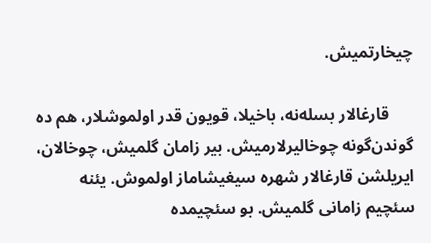چیخارتمیش.

      قارغالار بسله‌نه، باخیلا، قویون قدر اولموشلار، هم ده گوندن‌گونه چوخالیرلارمیش. بیر زامان گلمیش، چوخالان، ایریلشن قارغالار شهره سیغیشاماز اولموش. یئنه سئچیم زامانی گلمیش. بو سئچیمده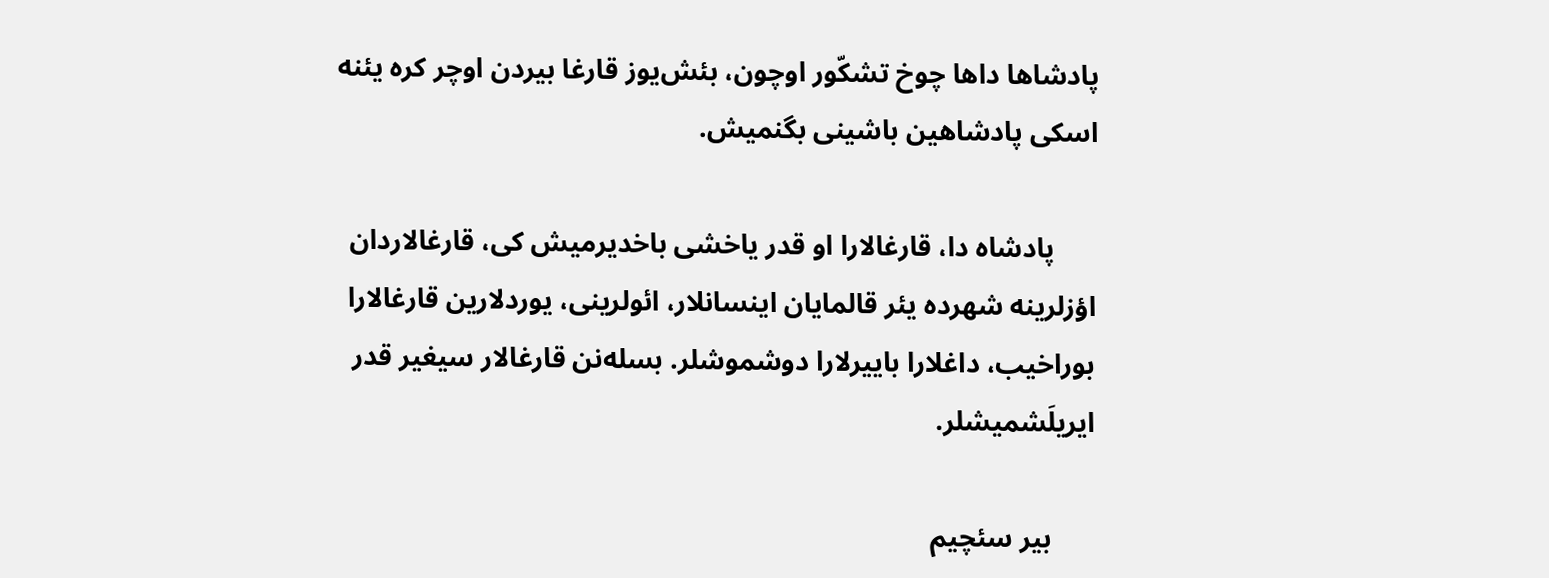پادشاها داها چوخ تشکّور اوچون، بئش‌یوز قارغا بیردن اوچر کره یئنه اسکی پادشاهین باشینی بگنمیش.

      پادشاه دا، قارغالارا او قدر یاخشی باخدیرمیش کی، قارغالاردان اؤزلرینه شهرده یئر قالمایان اینسانلار، ائولرینی، یوردلارین قارغالارا بوراخیب، داغلارا باییرلارا دوشموشلر. بسله‌نن قارغالار سیغیر قدر ایریلَشمیشلر.

      بیر سئچیم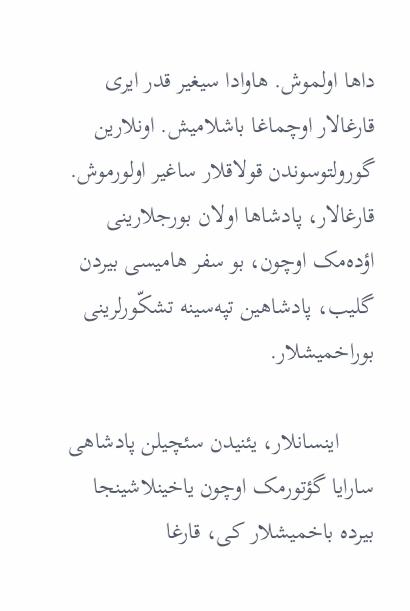داها اولموش. هاوادا سیغیر قدر ایری قارغالار اوچماغا باشلامیش. اونلارین گورولتوسوندن قولاقلار ساغیر اولورموش. قارغالار، پادشاها اولان بورجلارینی اؤده‌مک اوچون، بو سفر هامیسی بیردن گلیب، پادشاهین تپه‌سینه تشکّورلرینی بوراخمیشلار.

      اینسانلار، یئنیدن سئچیلن پادشاهی سارایا گؤتورمک اوچون یاخینلاشینجا بیرده باخمیشلار کی، قارغا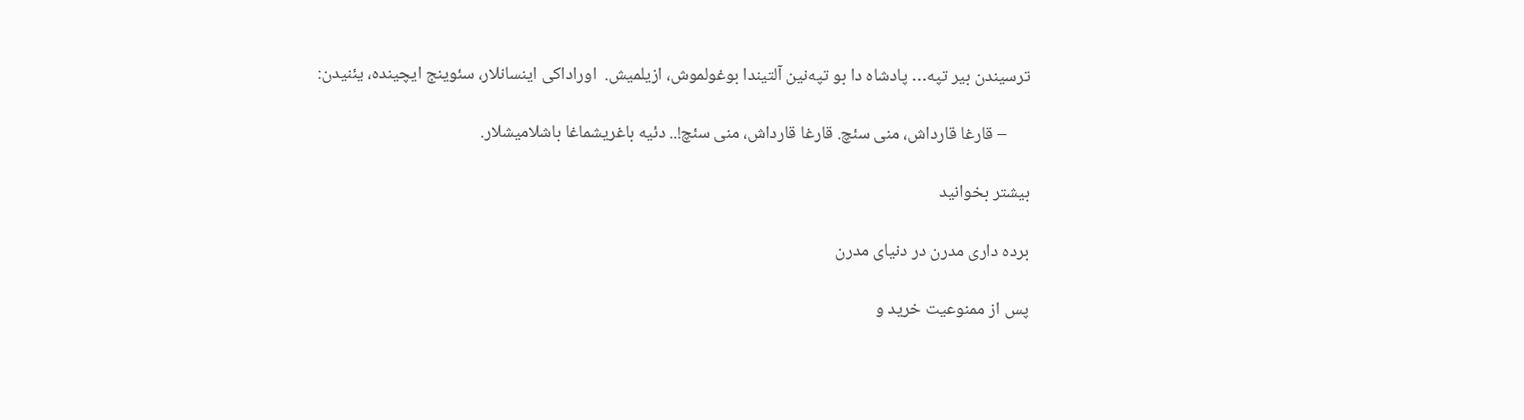ترسیندن بیر تپه… پادشاه دا بو تپه‌نین آلتیندا بوغولموش، ازیلمیش.  اوراداکی اینسانلار، سئوینج ایچینده، یئنیدن:

      – قارغا قارداش، منی سئچ. قارغا قارداش، منی سئچ!.. دئیه باغریشماغا باشلامیشلار.

بیشتر بخوانید

برده داری مدرن در دنیای مدرن

پس از ممنوعیت خرید و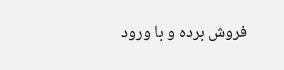فروش برده و با ورود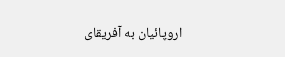اروپائیان به آفریقای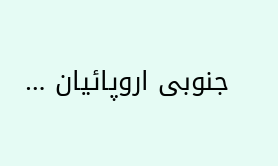جنوبی اروپائیان …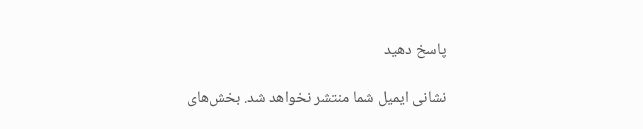پاسخ دهید

نشانی ایمیل شما منتشر نخواهد شد. بخش‌های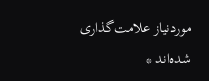موردنیاز علامت‌گذاری شده‌اند *